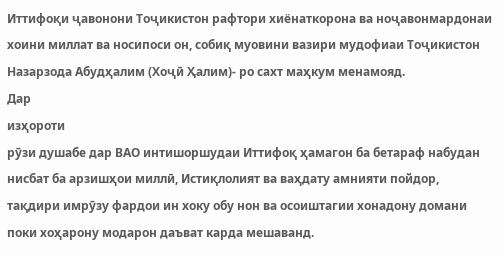Иттифоқи ҷавонони Тоҷикистон рафтори хиёнаткорона ва ноҷавонмардонаи хоини миллат ва носипоси он, собиқ муовини вазири мудофиаи Тоҷикистон Назарзода Абудҳалим (Хоҷӣ Ҳалим)- ро сахт маҳкум менамояд.
Дар
изҳороти
рӯзи душабе дар ВАО интишоршудаи Иттифоқ ҳамагон ба бетараф набудан нисбат ба арзишҳои миллӣ, Истиқлолият ва ваҳдату амнияти пойдор, тақдири имрӯзу фардои ин хоку обу нон ва осоиштагии хонадону домани поки хоҳарону модарон даъват карда мешаванд.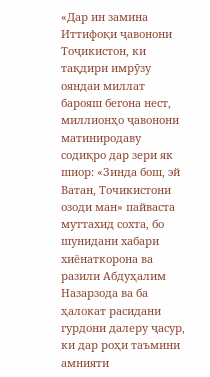«Дар ин замина Иттифоқи ҷавонони Тоҷикистон, ки тақдири имрӯзу ояндаи миллат барояш бегона нест, миллионҳо ҷавонони матиниродаву содиқро дар зери як шиор: «Зинда бош, эй Ватан, Точикистони озоди ман» пайваста муттахид сохта, бо шунидани хабари хиёнаткорона ва разили Абдуҳалим Назарзода ва ба ҳалокат расидани гурдони далеру ҷасур, ки дар роҳи таъмини амнияти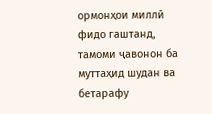ормонҳои миллӣ фидо гаштанд, тамоми ҷавонон ба муттаҳид шудан ва бетарафу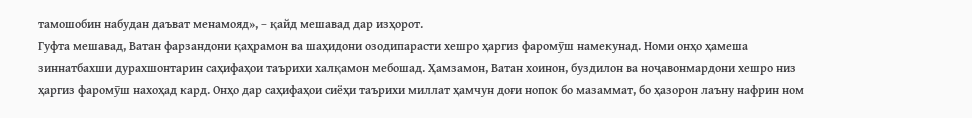тамошобин набудан даъват менамояд», – қайд мешавад дар изҳорот.
Гуфта мешавад, Ватан фарзандони қаҳрамон ва шаҳидони озодипарасти хешро ҳаргиз фаромӯш намекунад. Номи онҳо ҳамеша зиннатбахши дурахшонтарин саҳифаҳои таърихи халқамон мебошад. Ҳамзамон, Ватан хоинон, буздилон ва ноҷавонмардони хешро низ ҳаргиз фаромӯш нахоҳад кард. Онҳо дар саҳифаҳои сиёҳи таърихи миллат ҳамчун доғи нопок бо мазаммат, бо ҳазорон лаъну нафрин ном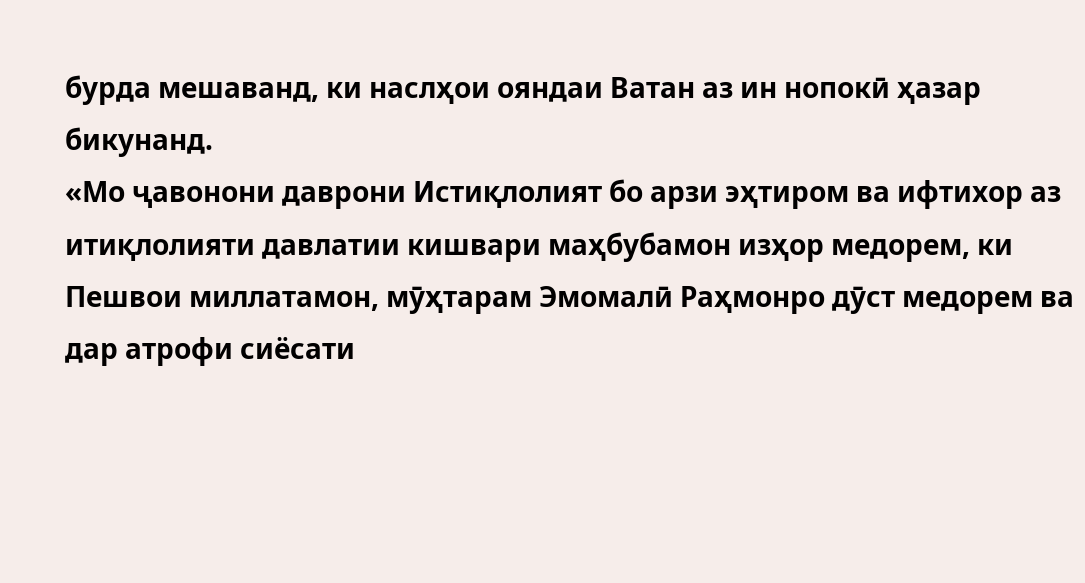бурда мешаванд, ки наслҳои ояндаи Ватан аз ин нопокӣ ҳазар бикунанд.
«Мо ҷавонони даврони Истиқлолият бо арзи эҳтиром ва ифтихор аз итиқлолияти давлатии кишвари маҳбубамон изҳор медорем, ки Пешвои миллатамон, мӯҳтарам Эмомалӣ Раҳмонро дӯст медорем ва дар атрофи сиёсати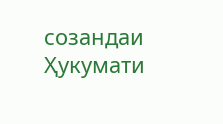созандаи Ҳукумати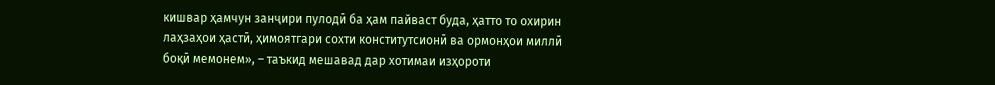кишвар ҳамчун занҷири пулодӣ ба ҳам пайваст буда, ҳатто то охирин лаҳзаҳои ҳастӣ, ҳимоятгари сохти конститутсионӣ ва ормонҳои миллӣ боқӣ мемонем», – таъкид мешавад дар хотимаи изҳороти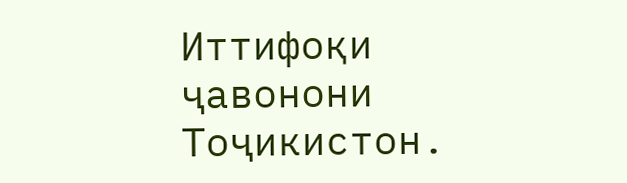Иттифоқи ҷавонони Тоҷикистон.